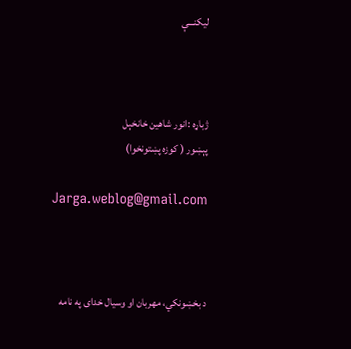ليكنـــې



ژباړه :انور شاهين خانخېل
پېښور ( کوزه پښتونخوا)

Jarga.weblog@gmail.com



د بخښونکي، مهربان او وسيال خداى په نامه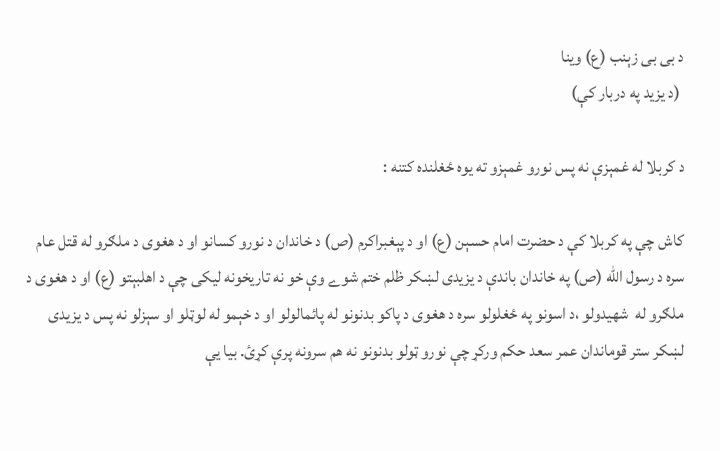د بی بی زېنب (ع) وينا
 (د يزيد په دربار كې)

د کربلا له غمېزې نه پس نورو غمېزو ته يوه ځغلنده کتنه :

کاش چې په کربلا كې د حضرت امام حسېن (ع) او د پېغبراکرم (ص) د خاندان د نورو کسانو او د هغوی د ملګرو له قتل عام سره د رسول الله (ص) په خاندان باندې د يزيدی لښکر ظلم ختم شوے وې خو نه تاريخونه ليکی چې د اهلبېتو (ع) او د هغوی د ملګرو له  شهيدولو ،د اسونو په ځغلولو سره د هغوی د پاکو بدنونو له پائمالولو او د خېمو له لوټلو او سېزلو نه پس د يزيدی لښکر ستر قوماندان عمر سعد حکم ورکړ چې نورو ټولو بدنونو نه هم سرونه پرې کړئ. بيا يې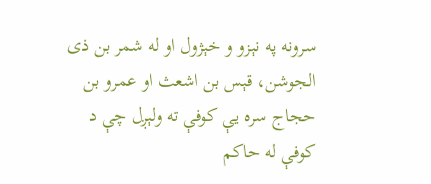سرونه په نېزو و خېژول او له شمر بن ذی الجوشن، قېس بن اشعث او عمرو بن حجاج سره يې کوفې ته ولېږل چې د کوفې له حاکم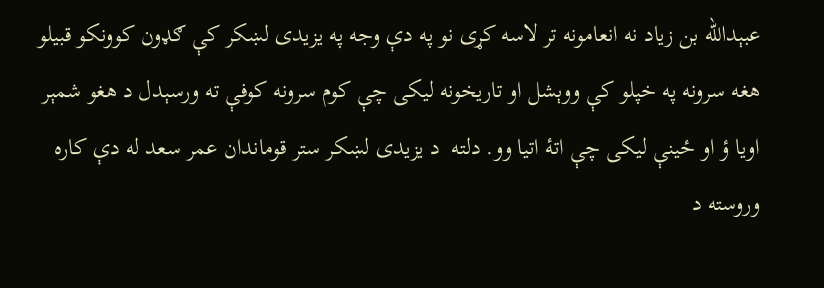عبېدالله بن زياد نه انعامونه تر لاسه کړی نو په دې وجه په يزيدی لښکر كې ګډون کوونکو قبيلو هغه سرونه په خپلو كې ووېشل او تاريخونه ليکی چې کوم سرونه کوفې ته ورسېدل د هغو شمېر اويا ؤ او ځينې ليکی چې اتۀ اتيا وو. دلته  د يزيدی لښکر ستر قوماندان عمر سعد له دې کاره وروسته د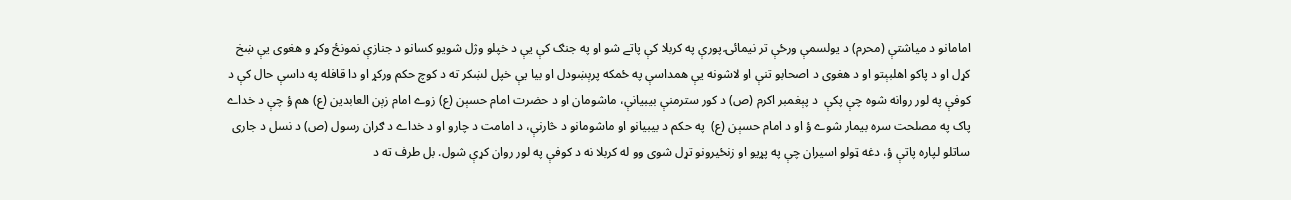امامانو د مياشتې (محرم) د يولسمې ورځې تر نيمائۍ پورې په کربلا كې پاتے شو او په جنګ كې يې د خپلو وژل شويو کسانو د جنازې نمونځ وکړ و هغوی يې ښخ کړل او د پاکو اهلبېتو او د هغوی د اصحابو تنې او لاشونه يې همداسې په ځمکه پرېښودل او بيا يې خپل لښکر ته د کوچ حکم ورکړ او دا قافله په داسې حال كې د کوفې په لور روانه شوه چې پكې  د پېغمبر اکرم (ص) د کور سترمنې بيبيانې، ماشومان او د حضرت امام حسېن (ع) زوے امام زېن العابدين (ع) هم ؤ چې د خداے پاک په مصلحت سره بيمار شوے ؤ او د امام حسېن (ع)  په حکم د بيبيانو او ماشومانو د څارنې، د امامت د چارو او د خداے د ګران رسول (ص) د نسل د جاری ساتلو لپاره پاتې ؤ، دغه ټولو اسيران چې په پړيو او زنځيرونو تړل شوی وو له کربلا نه د کوفې په لور روان کړې شول. بل طرف ته د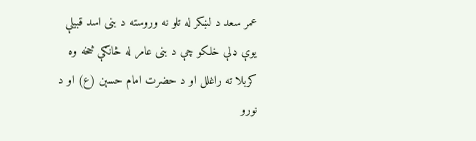عمر سعد د لښکر له تلو نه وروسته د بنی اسد قبيلې يوې ډلې خلکو چې د بنی عامر له څانګې څخه وه کربلا ته راغلل او د حضرت امام حسېن (ع) او د نورو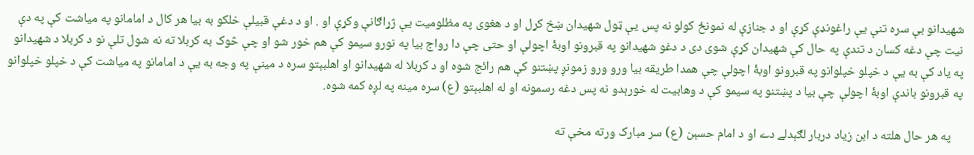شهيدانو بې سره تنې يې راغونډې کړې او د جنازې له نمونځ کولو نه پس يې ټول شهيدان ښخ کړل او د هغوی په مظلوميت يې ژړاګانې وکړې او . او د دغې قبيلې خلکو به بيا هر کال د امامانو په مياشت كې په دې نيت چې دغه کسان د تندې په حال كې شهيدان کړې شوی دی د دغو شهيدانو په قبرونو اوبۀ اچولې او حتی چې دا رواج بيا په نورو سيمو كې هم خور شو او چې څوک به کربلا ته نه شول تلې نو د کربلا د شهيدانو په ياد كې به يې د خپلو خپلوانو په قبرونو اوبۀ اچولې چې همدا طريقه بيا ورو ورو زمونږ پښتنو كې هم رائج شوه او د کربلا له شهيدانو او اهلبېتو سره د مينې په وجه به يې د امامانو په مياشت كې د خپلو خپلوانو په قبرونو باندې اوبۀ اچولې چې بيا د پښتنو په سيمو كې د وهابيت له خورېدو نه پس دغه رسمونه او له اهلبېتو (ع) سره مينه په لږه کمه شوه.

    په هر حال هلته د ابن زياد دربار لګېدلے دے او د امام حسېن (ع) سر مبارک ورته مخې ته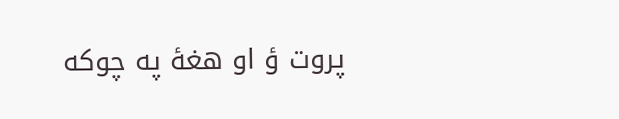پروت ؤ او هغۀ په چوکه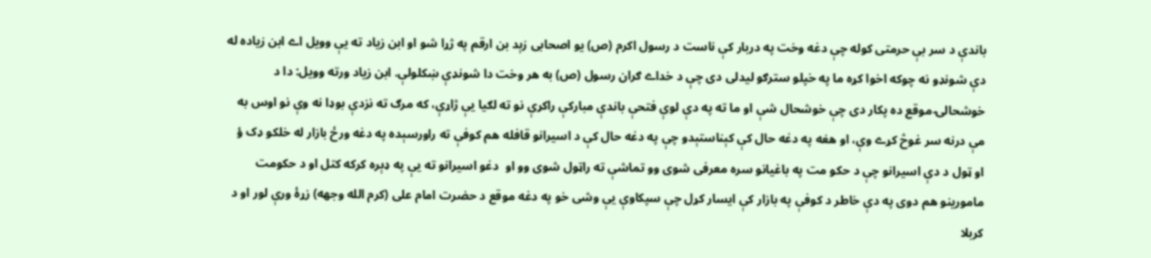باندې د سر بې حرمتی کوله چې دغه وخت په دربار كې ناست د رسول اکرم (ص) يو اصحابی زېد بن ارقم په ژړا شو او ابن زياد ته يې وويل اے ابن زياده له دې شونډو نه چوکه اخوا کړه ما په خپلو سترګو ليدلی دی چې د خداے ګران رسول (ص) به هر وخت دا شونډې ښکلولې. ابن زياد ورته وويل: دا د خوشحالۍ موقع ده پکار دی چې خوشحال شې او ما ته په دې لوې فتحې باندې مبارکې راکړې نو ته لګيا يې ژاړې، که مرګ ته نزدې بوډا نه وې نو اوس به مې درنه سر غوڅ کړے وې، او هغه په دغه حال كې كېناستېدو چې په دغه حال كې د اسيرانو قافله هم کوفې ته راورسېده په دغه ورځ بازار له خلکو ډک ؤ او ټول د دې اسيرانو چې د حکو مت په باغيانو سره معرفی شوی وو تماشې ته راټول شوی وو او  دغو اسيرانو ته يې په ډېره کرکه کتل او د حکومت مامورينو هم دوی په دې خاطر د کوفې په بازار كې ايسار کړل چې سپکاوې يې وشی خو په دغه موقع د حضرت امام علی (کرم الله وجهه) زړۀ ورې لور او د کربلا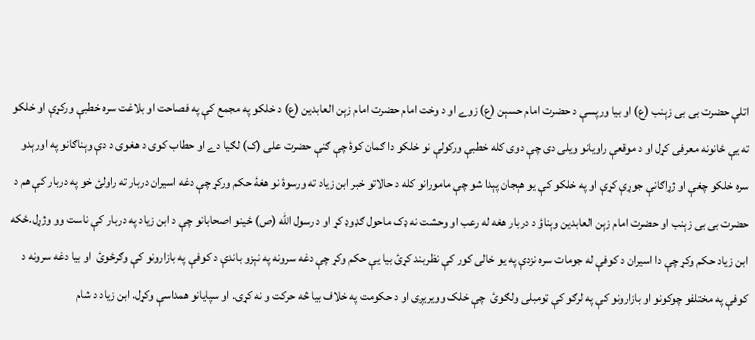اتلې حضرت بی بی زېنب (ع) او بيا ورپسې د حضرت امام حسېن (ع) زوے او د وخت امام حضرت امام زېن العابدين (ع) د خلکو په مجمع كې په فصاحت او بلاغت سره خطبې ورکړې او خلکو ته يې ځانونه معرفی کړل او د موقعې راويانو ويلی دی چې دوی کله خطبې ورکولې نو خلکو دا ګمان کوۀ چې ګنې حضرت علی (ک) لګيا دے او حطاب کوی د هغوی د دې وېناګانو په اورېدو سره خلکو چغې او ژړاګانې جوړې کړې او په خلکو كې يو هېجان پېدا شو چې مامورانو کله د حالاتو خبر ابن زياد ته ورسوۀ نو هغۀ حکم ورکړ چې دغه اسيران دربار ته راولئ خو په دربار كې هم د حضرت بی بی زېنب او حضرت امام زېن العابدين وېناؤ د دربار هغه له رعب او وحشت نه ډک ماحول ګډوډ کړ او د رسول الله (ص) ځينو اصحابانو چې د ابن زياد په دربار كې ناست وو وژړل.ځکه ابن زياد حکم وکړ چې دا اسيران د کوفې له جومات سره نزدې په يو خالی کور كې نظربند کړئ بيا يې حکم وکړ چې دغه سرونه په نېزو باندې د کوفې په بازارونو كې وګرځوئ  او بيا دغه سرونه د کوفې په مختلفو چوکونو او بازارونو كې په لرګو كې ټومبلی ولګوئ  چې خلک وويريږی او د حکومت په خلاف بيا څه حرکت و نه کړی. او سپايانو همداسې وکړل. ابن زياد د شام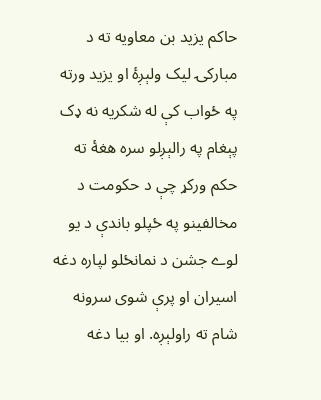حاکم يزيد بن معاويه ته د مبارکۍ ليک ولېږۀ او يزيد ورته په ځواب كې له شکريه نه ډک پېغام په رالېږلو سره هغۀ ته حکم ورکړ چې د حکومت د مخالفينو په ځپلو باندې د يو لوے جشن د نمانځلو لپاره دغه اسيران او پرې شوی سرونه شام ته راولېږه. او بيا دغه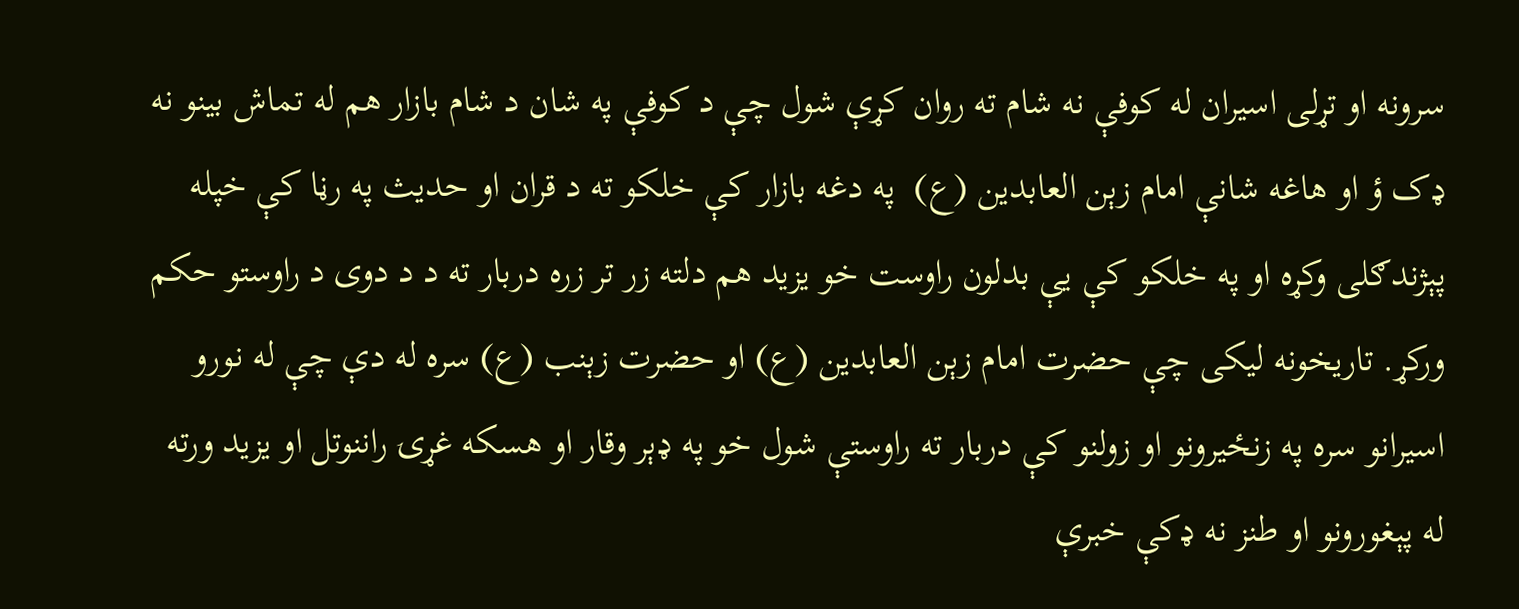سرونه او تړلی اسيران له کوفې نه شام ته روان کړې شول چې د کوفې په شان د شام بازار هم له تماش بينو نه ډک ؤ او هاغه شانې امام زېن العابدين (ع)  په دغه بازار كې خلکو ته د قران او حديث په رڼا كې خپله پېژندګلی وکړه او په خلکو كې يې بدلون راوست خو يزيد هم دلته زر تر زره دربار ته د د دوی د راوستو حکم ورکړ. تاريخونه ليکی چې حضرت امام زېن العابدين (ع) او حضرت زېنب (ع) سره له دې چې له نورو اسيرانو سره په زنځيرونو او زولنو كې دربار ته راوستې شول خو په ډېر وقار او هسکه غړۍ راننوتل او يزيد ورته له پېغورونو او طنز نه ډکې خبرې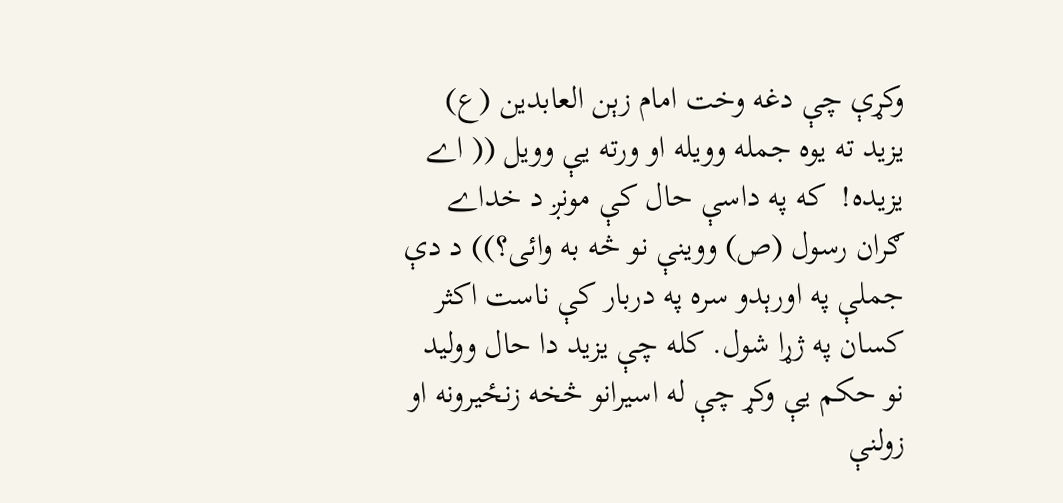وکړې چې دغه وخت امام زېن العابدين (ع) يزيد ته يوه جمله وويله او ورته يې وويل (( اے يزيده!  که په داسې حال كې مونږ د خداے ګران رسول (ص) ووينې نو څه به وائی؟)) د دې جملې په اورېدو سره په دربار كې ناست اکثر کسان په ژړا شول. کله چې يزيد دا حال ووليد نو حکم يې وکړ چې له اسيرانو څخه زنځيرونه او زولنې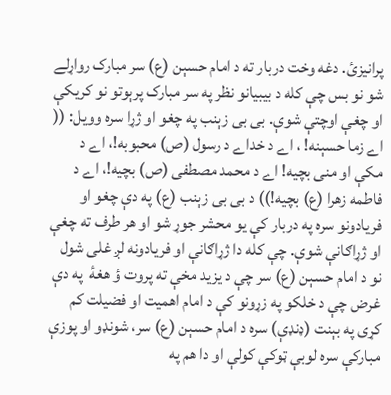پرانيزئ. دغه وخت دربار ته د امام حسېن (ع) سر مبارک رواړلے شو نو بس چې کله د بيبيانو نظر په سر مبارک پرېوتو نو کريکې او چغې اوچتې شوې. بی بی زېنب په چغو او ژړا سره وويل: (( اے زما حسېنه! ، اے د خداے د رسول (ص) محبوبه!، اے د مکې او منی بچيه! اے د محمد مصطفی (ص) بچيه!، اے د فاطمه زهرا (ع) بچيه!)) د بی بی زېنب (ع) په دې چغو او فريادونو سره په دربار كې يو محشر جوړ شو او هر طرف ته چغې او ژړاګانې شوې. چې کله دا ژړاګانې او فريادونه لږ غلی شول نو د امام حسېن (ع) سر چې د يزيد مخې ته پروت ؤ هغۀ  په دې غرض چې د خلکو په زړونو كې د امام اهميت او فضيلت کم کړی په بېنت (ډنډې) سره د امام حسېن (ع) سر، شونډو او پوزې مبارکې سره لوبې ټوکې کولې او دا هم په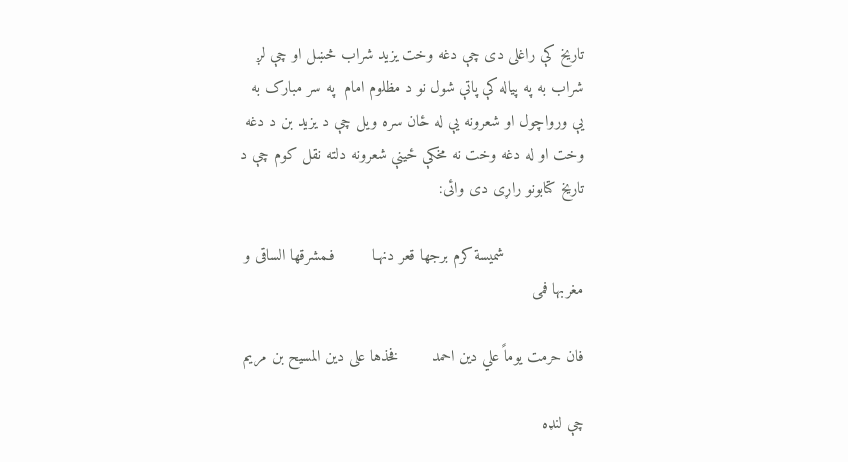تاريخ كې راغلی دی چې دغه وخت يزيد شراب څښل او چې لږ شراب به په پياله كې پاتې شول نو د مظلوم امام  په سر مبارک به يې ورواچول او شعرونه يې له ځان سره ويل چې د يزيد بن د دغه وخت او له دغه وخت نه مخكې ځينې شعرونه دلته نقل کوم چې د تاريخ کتابونو راړی دی وائی:

                 شميسة كرم برجها قعر دنهـا        فـمشرقها الساقى و مغربها فمى

فان حرمت يوماً علي دين احمد       فخذها على دين المسيح بن مريم

چې لنډه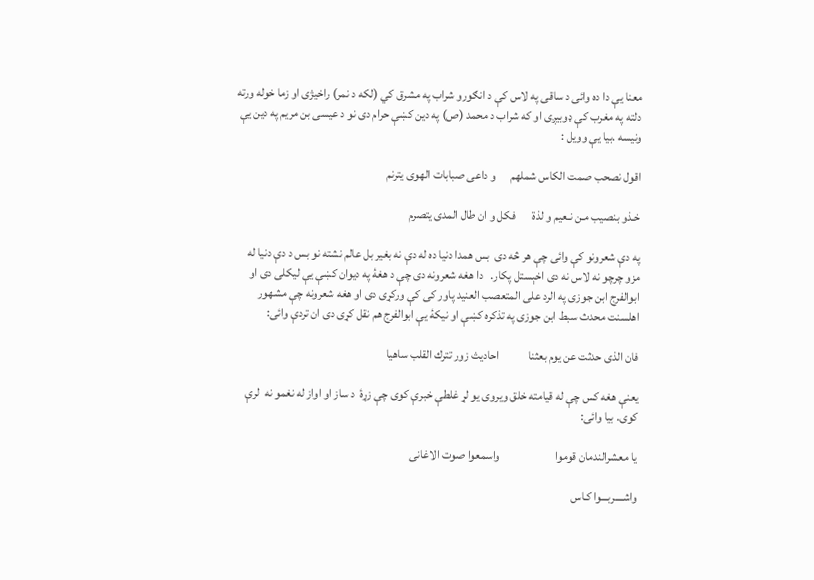معنا يې دا ده وائى د ساقى په لاس كې د انګورو شراب په مشرق كي (لكه د نمر) راخيژى او زما خوله ورته دلته په مغرب كې ډوبيږی او كه شراب د محمد (ص) په دين كښې حرام دى نو د عيسى بن مريم په دين يې ونيسه .بيا يې وويل :

اقول نصحب صمت الكاس شملهم      و داعى صبابات الهوى يترنم

خـذو بنصيب مـن نـعيم و لذة       فكل و ان طال المدى يتصرم

په دې شعرونو كې وائى چې هر څه دى  بس همدا دنيا ده له دې نه بغير بل عالم نشته نو بس د دې دنيا له مزو چرچو نه لاس نه دى اخېستل پكار.   دا هغه شعرونه دى چې د هغۀ په ديوان كښې يې ليكلی دى او ابوالفرج ابن جوزى په الرد على المتعصب العنيد پاور كی كې وركړى دى او هغه شعرونه چې مشهور اهلسنت محدث سبط ابن جوزى په تذكره كښې او نيکۀ يې ابوالفرج هم نقل كړى دى ان تردې وائى:

فان الذى حدثت عن يوم بعثنا            احاديث زور تترك القلب ساهيا

يعنې هغه كس چې له قيامته خلق ويروى يو لړ غلطې خبرې كوى چې زړۀ  د ساز او اواز له نغمو نه  لرې كوى. بيا وائی:

يا معشرالندمان قوموا                       واسمعوا صوت الاغانى

واشــــربـــوا كـاس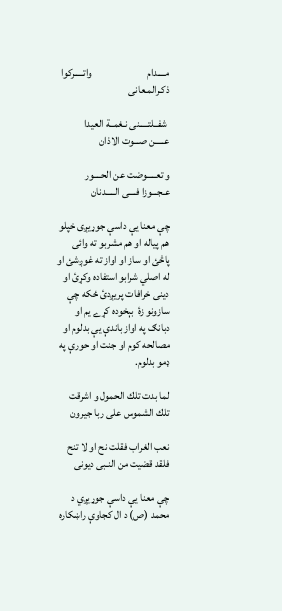مــــدام                          واتـــــركوا ذكـرالمـعانى

 شفــلتـــــنى نـغمــة العيدا                            عـــــن صـــوت الاذان

و تعـــــوضت عن الحــــور                            عـجـــوزا فــــى الـــــدنان

چې معنا يې داسې جوړيږى خپلو هم پياله او هم مشربو ته وائى پاڅئ او ساز او اواز ته غوږشئ او له اصلي شرابو استفاده وكړئ او دينى خرافات پريږدئ ځکه چې سازونو زۀ  بېخوده كړے يم او دبانګ په اواز باندې يې بدلوم او مصالحه كوم او جنت او حورې په ډمو بدلوم.

لما بدت تلك الحمول و اشرقت         تلك الشموس على ربا جيرون

نعب الغراب فقلت نح او لا تنح         فلقد قضيت من النـبى ديونى

چې معنا يې داسې جوړيږي د محمد (ص) د ال كجاوې راښکاره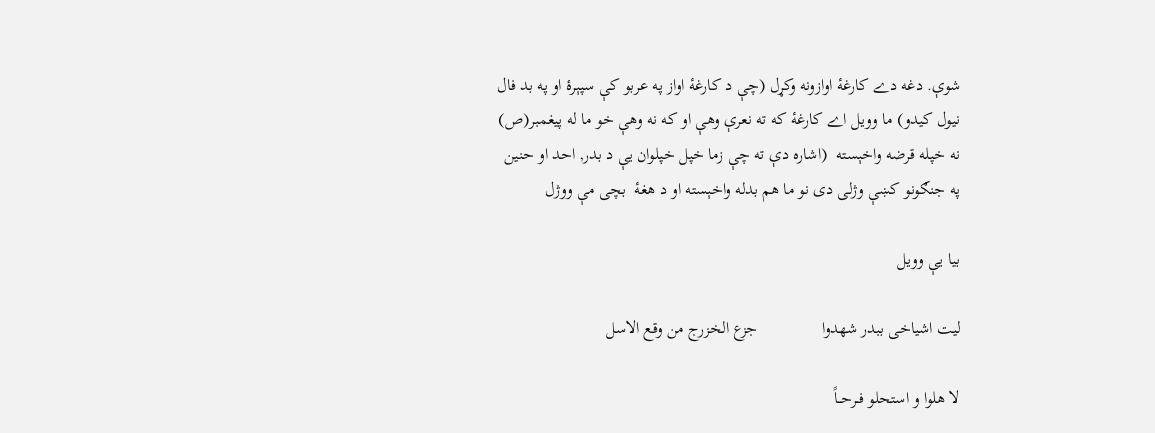شوې. دغه دے كارغۀ اوازونه وکړل (چې د كارغۀ اواز په عربو کې سپېرۀ او په بد فال نيول كيدو) ما وويل اے كارغۀ كه ته نعرې وهې او كه نه وهې خو ما له پيغمبر(ص) نه خپله قرضه واخېسته  (اشاره دې ته چې زما خپل خپلوان يې د بدر, احد او حنين په جنګونو كښې وژلى دى نو ما هم بدله واخېسته او د هغۀ  بچى مې ووژل

بيا يې وويل

ليت اشياخى ببدر شهدوا               جزع الخزرج من وقع الاسل

لا هلوا و استحلو فــرحــاً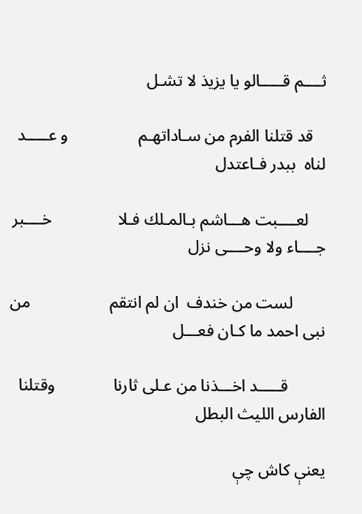ثــــم قـــــالو يا يزيذ لا تشـل

   قد قتلنا الفرم من سـاداتهـم                 و عـــــد لناه  ببدر فـاعتدل

    لعــــبت هـــاشم بـالمـلك فـلا                خــــبر جــــاء ولا وحــــى نزل

        لست من خندف  ان لم انتقم                   من نبى احمد ما كـان فعـــل

         قـــــد اخـــذنا من عـلى ثارنا              وقتلنا الفارس الليث البطل

يعنې كاش چې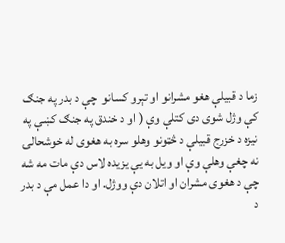زما د قبيلې هغو مشرانو او تېرو كسانو  چې د بدر په جنګ كې وژل شوى دى كتلې وې ( او د خندق په جنګ كښې په نيزه د خزرج قبيلې د څټونو وهلو سره به هغوى له خوشحالۍ  نه چغې وهلې وې او ويل به يې يزيده لاس دې مات مه شه چې د هغوى مشران او اتلان دې ووژل. او دا عمل مې د بدر د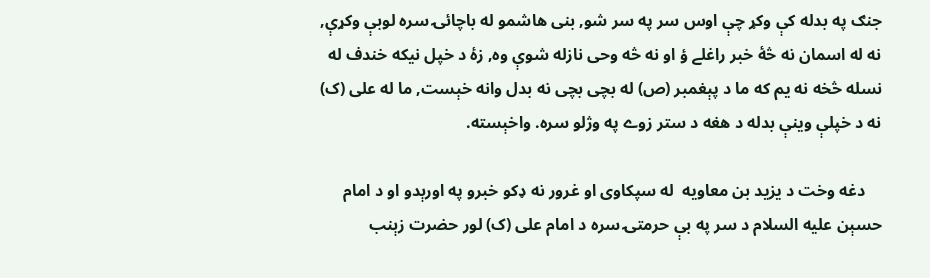جنګ په بدله كې وكړ چې اوس سر په سر شو, بنى هاشمو له باچائۍ سره لوبې وكړې, نه له اسمان نه څۀ خبر راغلے ؤ او نه څه وحى نازله شوې وه, زۀ د خپل نيكه خندف له نسله څخه نه يم كه ما د پېغمبر (ص) له بچى بچى نه بدل وانه خېست, ما له على (ک) نه د خپلې وينې بدله د هغه د ستر زوے په وژلو سره. واخېسته.

    دغه وخت د يزيد بن معاويه  له سپکاوی او غرور نه ډکو خبرو په اورېدو او د امام حسېن عليه السلام د سر په بې حرمتۍ سره د امام علی (ک) لور حضرت زېنب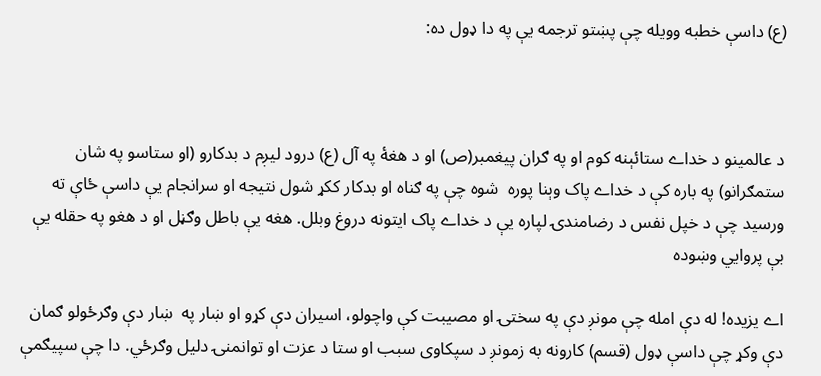(ع) داسې خطبه وويله چې پښتو ترجمه يې په دا ډول ده:



د عالمينو د خداے ستائېنه کوم او په ګران پيغمبر(ص) او د هغۀ په آل (ع) درود ليږم د بدکارو (او ستاسو په شان ستمګرانو) په باره كې د خداے پاک وېنا پوره  شوه چې په ګناه او بدکار ککړ شول نتيجه او سرانجام يې داسې ځاې ته ورسيد چې د خپل نفس د رضامندۍ لپاره يې د خداے پاک ايتونه دروغ وبلل. هغه يې باطل وګڼل او د هغو په حقله يې بې پروايي وښوده

اے يزيده! له دې امله چې مونږ دې په سختۍ او مصيبت كې واچولو، اسيران دې کړو او ښار په  ښار دې وګرځولو ګمان دې وکړ چې داسې ډول (قسم) کارونه به زمونږ د سپکاوی سبب او ستا د عزت او توانمنۍ دليل وګرځي. دا چې سپيګمې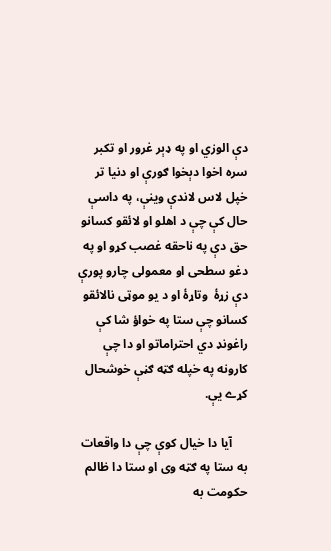دې الوزي او په ډېر غرور او تکبر سره اخوا دېخوا ګورې او دنيا تر خپل لاس لاندې وينې، په داسې حال كې چې د اهلو او لائقو کسانو حق دې په ناحقه غصب کړو او په دغو سطحی او معمولی چارو پورې دې زړۀ  وتاړۀ او د يو موټی نالائقو کسانو چې ستا په خواؤ شا كې راغونډ دي احتراماتو او دا چې کارونه په خپله ګټه ګڼې خوشحال کړے يې.

     آيا دا خيال کوې چې دا واقعات به ستا په ګټه وی او ستا دا ظالم حکومت به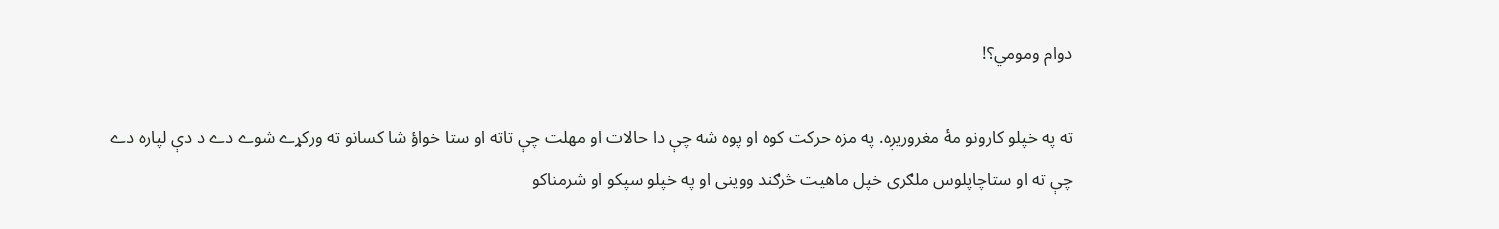دوام ومومي؟!

ته په خپلو کارونو مۀ مغروريږه. په مزه حرکت کوه او پوه شه چې دا حالات او مهلت چې تاته او ستا خواؤ شا کسانو ته ورکړے شوے دے د دې لپاره دے چې ته او ستاچاپلوس ملګری خپل ماهيت څرګند ووينی او په خپلو سپکو او شرمناکو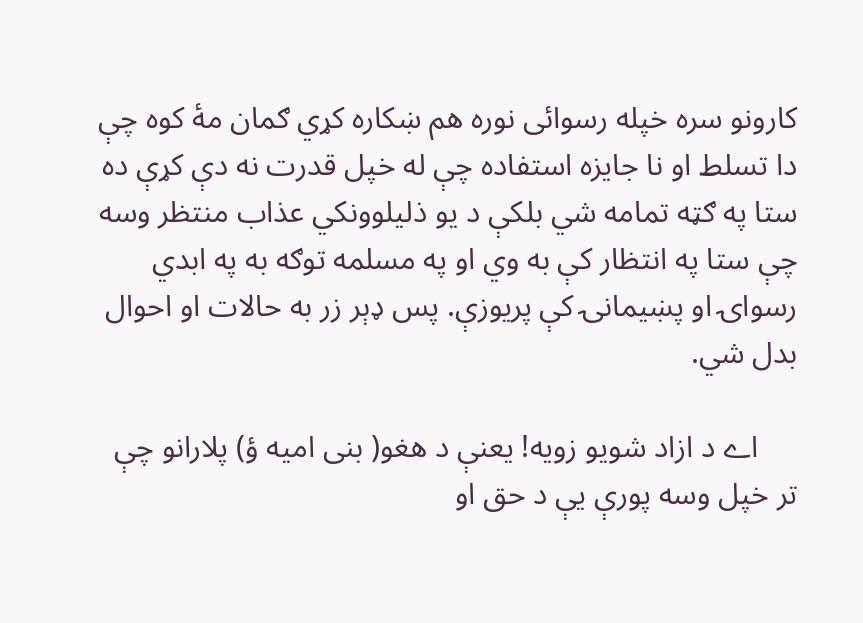کارونو سره خپله رسوائی نوره هم ښکاره کړي ګمان مۀ کوه چې دا تسلط او نا جايزه استفاده چې له خپل قدرت نه دې کړې ده ستا په ګټه تمامه شي بلکې د يو ذليلوونکي عذاب منتظر وسه چې ستا په انتظار كې به وي او په مسلمه توګه به په ابدي رسواۍ او پښيمانۍ كې پريوزې. پس ډېر زر به حالات او احوال بدل شي.

     اے د ازاد شويو زويه! يعنې د هغو( بنی اميه ؤ) پلارانو چې تر خپل وسه پورې يې د حق او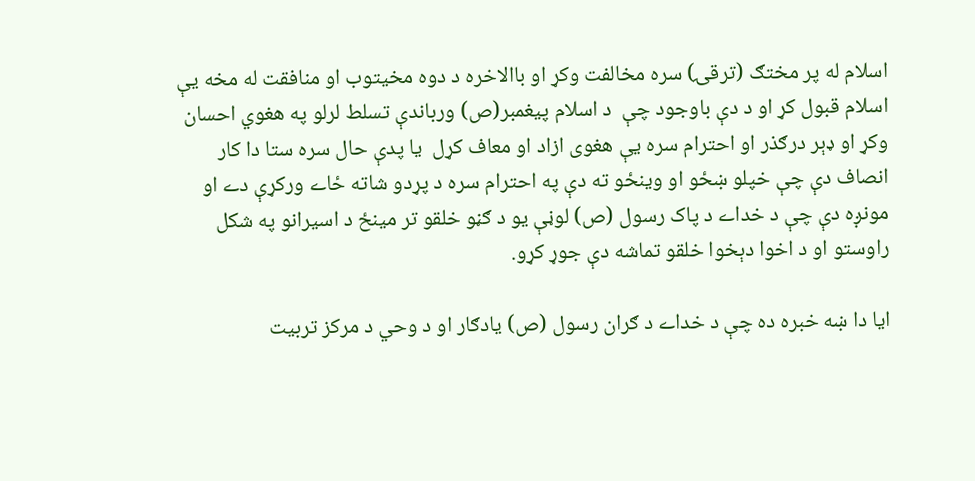اسلام له پر مختګ (ترقۍ) سره مخالفت وکړ او باالاخره د دوه مخيتوب او منافقت له مخه يې اسلام قبول کړ او د دې باوجود چې  د اسلام پيغمبر(ص) ورباندې تسلط لرلو په هغوي احسان وکړ او ډېر درګذر او احترام سره يې هغوی ازاد او معاف کړل  يا پدې حال سره ستا دا کار انصاف دې چې خپلو ښځو او وينځو ته دې په احترام سره د پړدو شاته ځاے ورکړې دے او مونږه دې چې د خداے د پاک رسول (ص) لوڼې يو د ګڼو خلقو تر مينځ د اسيرانو په شکل راوستو او د اخوا دېخوا خلقو تماشه دې جوړ کړو.

ايا دا ښه خبره ده چې د خداے د ګران رسول (ص) يادګار او د وحي د مرکز تربيت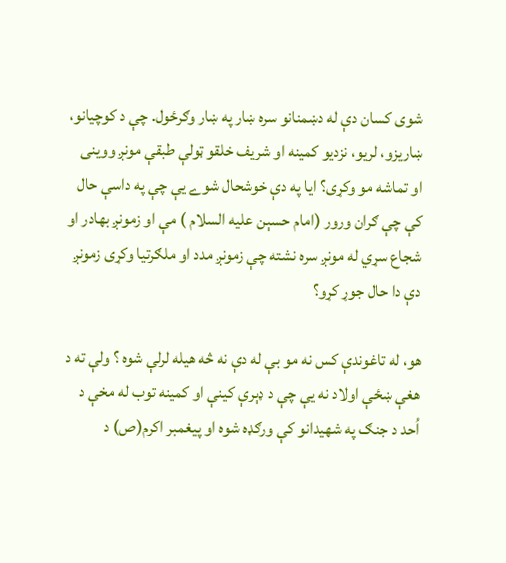شوی کسان دې له دښمنانو سره ښار په ښار وګرځول. چې د کوچيانو، ښاريزو، لريو، نزديو کمينه او شريف خلقو ټولې طبقې مونږ ووينی او تماشه مو وکړی؟ ايا په دې خوشحال شوے يې چې په داسې حال كې چې ګران ورور (امام حسېن عليه السلام ) مې او زمونږ بهادر او شجاع سړي له مونږ سره نشته چې زمونږ مدد او ملګرتيا وکړی زمونږ دې دا حال جوړ کړو؟

هو، له تاغوندې کس نه مو بې له دې نه څه هيله لرلې شوه ؟ ولې ته د هغې ښځې اولاد نه يې چې د ډېرې کينې او کمينه توب له مخې د اُحد د جنګ په شهيدانو كې ورګډه شوه او پيغمبر اکرم(ص) د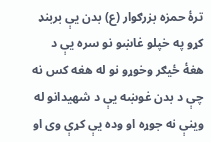ترۀ حمزه بزرګوار (ع) بدن يې بربنډ کړو په خپلو غاښو نو سره يې د هغۀ ځيګر وخوړو نو له هغه کس نه چې د بدن غوښه يې د شهيدانو له وينې نه جوړه او وده يې کړې وی او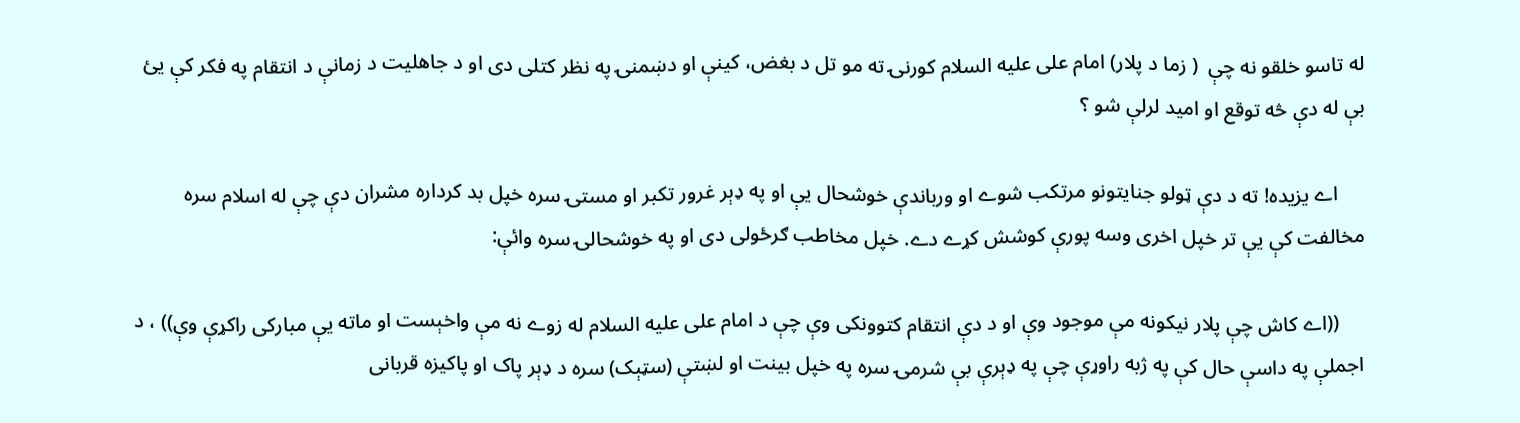له تاسو خلقو نه چې  ( زما د پلار) امام علی عليه السلام کورنۍ ته مو تل د بغض، کينې او دښمنۍ په نظر کتلی دی او د جاهليت د زمانې د انتقام په فکر كې يئ بې له دې څه توقع او اميد لرلې شو ؟

     اے يزيده! ته د دې ټولو جنايتونو مرتکب شوے او ورباندې خوشحال يې او په ډېر غرور تکبر او مستۍ سره خپل بد کرداره مشران دې چې له اسلام سره مخالفت كې يې تر خپل اخری وسه پورې کوشش کړے دے. خپل مخاطب ګرځولی دی او په خوشحالۍ سره وائې:

     ((اے کاش چې پلار نيکونه مې موجود وې او د دې انتقام کتوونکی وې چې د امام علی عليه السلام له زوے نه مې واخېست او ماته يې مبارکی راکړې وې)) ، د اجملې په داسې حال كې په ژبه راوړې چې په ډېرې بې شرمۍ سره په خپل بينت او لښتې (سټېک) سره د ډېر پاک او پاکيزه قربانی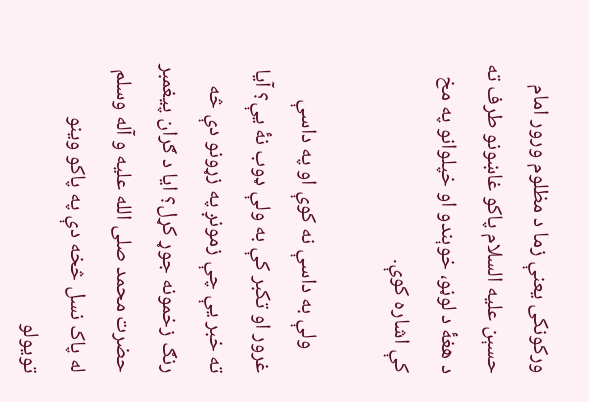ورکونکی يعنې زما د مظلوم ورور امام حسېن عليه السلام پاکو غاښونو طرف ته د هغۀ د لوڼو، خوېندو او خپلوانو په مخ كې اشاره کوې.

     ولې به داسې نه کوې او په داسې غرور او تکبر كې به ولې ډوب نۀ يې؟ آيا ته خبر يې چې زمونږ په زړونو دې څه رنګ زخمونه جوړ کړل؟ ايا د ګران پيغمبر حضرت محمد صلی الله عليه و آله وسلم له پاک نسل څخه دې په پاکو وينو تويولو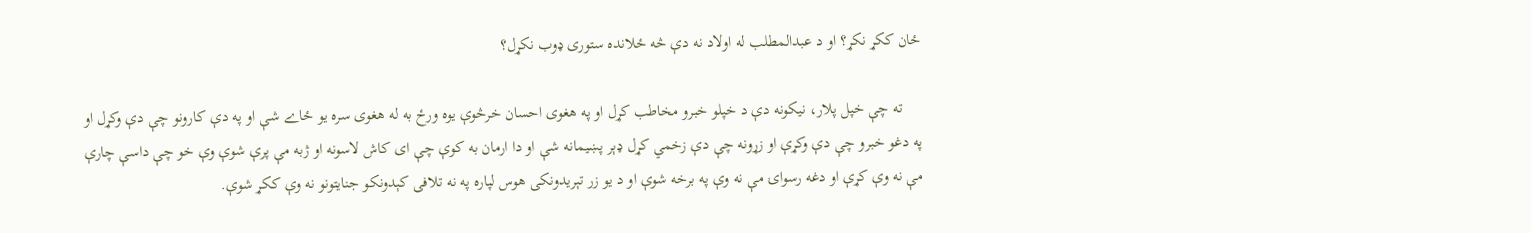ځان ککړ نکړ؟ او د عبدالمطلب له اولاد نه دې څه ځلانده ستوری ډوب نکړل؟

     ته چې خپل پلار، نيکونه دې د خپلو خبرو مخاطب کړل او په هغوی احسان خرڅوې يوه ورځ به له هغوی سره يو ځاے شې او په دې کارونو چې دې وکړل او په دغو خبرو چې دې وکړې او زړونه چې دې زخمي کړل ډېر پښيمانه شې او دا ارمان به کوې چې ای کاش لاسونه او ژبه مې پرې شوې وې خو چې داسې چارې مې نه وې کړې او دغه رسواۍ مې نه وې په برخه شوې او د يو زر تېريدونکی هوس لپاره په نه تلافی کېدونکو جنايتونو نه وې ککړ شوې.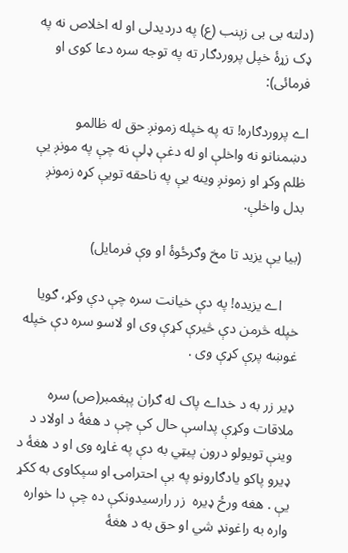(دلته بی بی زېنب (ع) په درديدلی او له اخلاص نه په ډک زړۀ خپل پروردګار ته په توجه سره دعا کوی او فرمائی):

اے پروردګاره! ته په خپله زمونږ حق له ظالمو دښمنانو نه واخلې او له دغې ډلې نه چې په مونږ يې ظلم وکړ او زمونږ وينه يې په ناحقه تويې کړه زمونږ بدل واخلې.

(بيا يې يزيد تا مخ وګرځوۀ او وې فرمايل)

     اے يزيده! په دې خيانت سره چې دې وکړ، ګويا خپله څرمن دې څيرې کړې وی او لاسو سره دې خپله غوښه پرې کړې وی .

ډير زر به د خداے پاک له ګران پېغمبر(ص) سره ملاقات وکړې پداسې حال كې چې د هغۀ د اولاد د وينې تويولو درون پيټي به دې په غاړه وی او د هغۀ د ډيرو پاکو يادګارونو په بې احترامۍ او سپکاوی به ککړ يې . هغه ورځ ډيره  زر رارسيدونکې ده چې دا خواره واره به راغونډ شي او حق به د هغۀ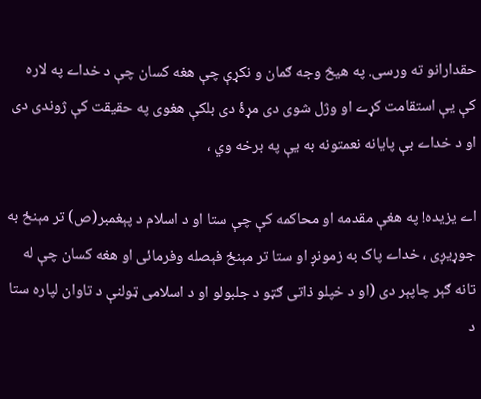حقدارانو ته ورسی. په هيڅ وجه ګمان و نکړې چې هغه کسان چې د خداے په لاره كې يې استقامت کړے او وژل شوی دی مړۀ دی بلکې هغوی په حقيقت كې ژوندی دی او د خداے بې پايانه نعمتونه به يې په برخه وي ،

اے يزيده! په هغې مقدمه او محاکمه كې چې ستا او د اسلام د پېغمبر(ص) تر مېنځ به جوړيږی ، خداے پاک به زمونږ او ستا تر مېنځ فېصله وفرمائی او هغه کسان چې له تانه ګېر چاپېر دی (او د خپلو ذاتی ګټو د جلبولو او د اسلامی ټولنې د تاوان لپاره ستا د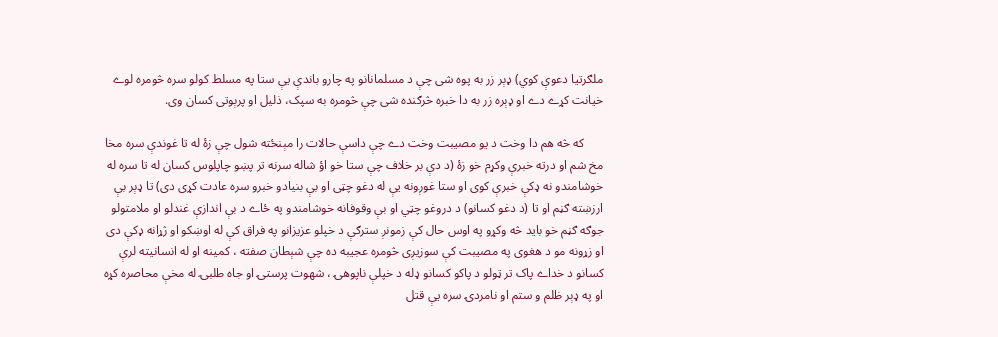ملګرتيا دعوې کوي) ډېر زر به پوه شی چې د مسلمانانو په چارو باندې يې ستا په مسلط کولو سره څومره لوے خيانت کړے دے او ډېره زر به دا خبره څرګنده شی چې څومره به سپک، ذليل او پرېوتی کسان وی.

      که څه هم دا وخت د يو مصيبت وخت دے چې داسې حالات را مېنځته شول چې زۀ له تا غوندې سره مخا مخ شم او درته خبرې وکړم خو زۀ (د دې بر خلاف چې ستا خو اؤ شاله سرنه تر پښو چاپلوس کسان له تا سره له خوشامندو نه ډکې خبرې کوی او ستا غوږونه يې له دغو چټی او بې بنيادو خبرو سره عادت کړی دی) تا ډېر بې ارزښته ګڼم او تا (د دغو کسانو) د دروغو چټي او بې وقوفانه خوشامندو په ځاے د بې اندازې غندلو او ملامتولو جوګه ګڼم خو بايد څه وکړو په اوس حال كې زمونږ سترګې د خپلو عزيزانو په فراق كې له اوښکو او ژړانه ډکې دی او زړونه مو د هغوی په مصيبت كې سوزيږی څومره عجيبه ده چې شېطان صفته ، کمينه او له انسانيته لرې کسانو د خداے پاک تر ټولو د پاکو کسانو ډله د خپلې ناپوهۍ ، شهوت پرستۍ او جاه طلبۍ له مخې محاصره کړه او په ډېر ظلم و ستم او نامردۍ سره يې قتل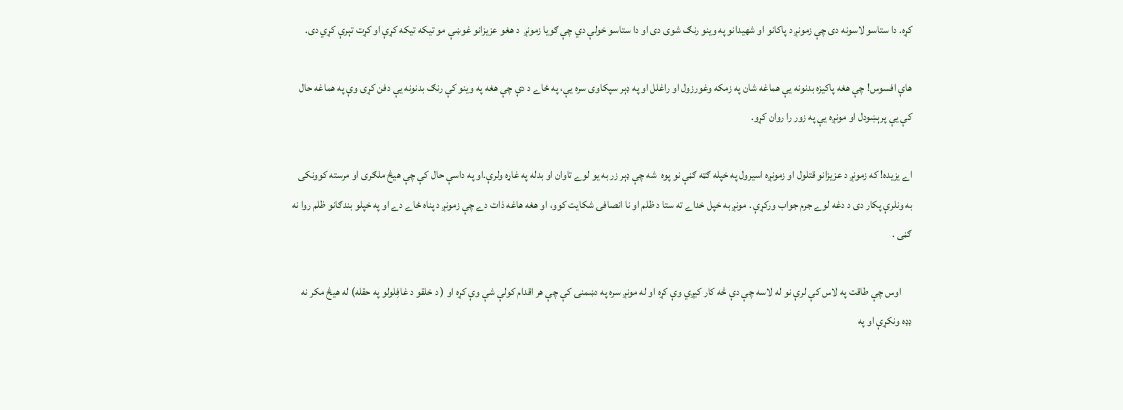کړه. دا ستاسو لاسونه دی چې زمونږ د پاکانو او شهيدانو په وينو رنګ شوی دی او دا ستاسو خولې دي چې ګويا زمونږ  د هغو عزيزانو غوښې مو تيکه تيکه کړې او کړت تېرې کړي دی.

هاې افسوس! چې هغه پاکيزه بدنونه يې هماغه شان په زمکه وغورزول او راغلل او په ډېر سپکاوی سره يې، په ځاے د دې چې هغه په وينو كې رنګ بدنونه يې دفن کړی وې په هماغه حال كې يې پرېښودل او مونږه يې په زور را روان کړو.

اے يزيده! که زمونږ د عزيزانو قتلول او زمونږه اسيرول په خپله ګټه ګڼې نو پوه  شه چې ډېر زر به يو لوے تاوان او بدله په غاړه ولرې.او په داسې حال كې چې هيڅ ملګری او مرسته کوونکی به ونلرې پکار دی د دغه لوے جرم جواب ورکړې . مونږ به خپل خداے ته ستا د ظلم او نا انصافۍ شکايت کوو، او هغه هاغه ذات دے چې زمونږ د پناه ځاے دے او په خپلو بندګانو ظلم روا نه ګڼی .

     اوس چې طاقت په لاس كې لرې نو له لاسه چې دې څه کار کيږي وې کړه او له مونږ سره په دښمنۍ كې چې هر اقدام کولې شې وې کړه او ( د خلقو د غافِلولو په حقله) له هيڅ مکر نه ډډه ونکړې او په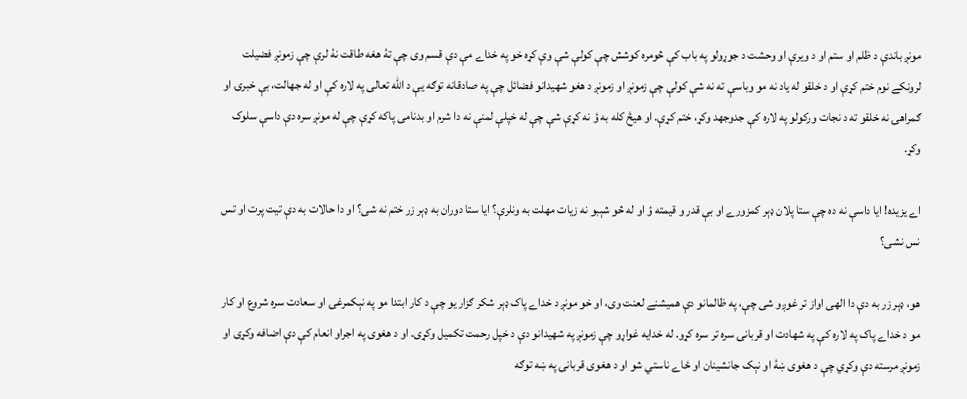مونږ باندې د ظلم او ستم او د ويرې او وحشت د جوړولو په باب كې څومره کوشش چې کولې شې وې کړه خو په خداے مې دې قسم وی چې تۀ هغه طاقت نۀ لرې چې زمونږ فضيلت لرونکے نوم ختم کړې او د خلقو له ياد نه مو وباسې ته نه شې کولې چې زمونږ او زمونږ د هغو شهيدانو فضائل چې په صادقانه توګه يې د الله تعالی په لاره كې او له جهالت، بې خبرۍ او ګمراهۍ نه خلقو ته د نجات ورکولو په لاره كې جدوجهد وکړ، ختم کړې. او هيڅ کله به ؤ نه کړې شې چې له خپلې لمنې نه دا شرم او بدنامی پاکه کړې چې له مونږ سره دې داسې سلوک وکړ.

اے يزيده! ايا داسې نه ده چې ستا پلان ډېر کمزورے او بې قدر و قيمته ؤ او له څو شېبو نه زيات مهلت به ونلرې؟ ايا ستا دوران به ډېر زر ختم نه شی؟ او دا حالات به دې تيت پرت او تس نس نشی؟

هو، ډېر زر به دې دا الهی اواز تر غوږو شی چې، په ظالمانو دې هميشنے لعنت وی، او خو مونږ د خداے پاک ډېر شکر ګزار يو چې د کار ابتدا مو په نېکمرغۍ او سعادت سره شروع او کار مو د خداے پاک په لاره كې په شهادت او قربانۍ سره تر سره کړو. له خدايه غواړو چې زمونږ په شهيدانو دې د خپل رحمت تکميل وکړی. او د هغوی په اجراو انعام كې دې اضافه وکړی او زمونږ مرسته دې وکړي چې د هغوی ښۀ او نېک جانشينان او ځاے ناستي شو او د هغوی قربانۍ په ښه توګه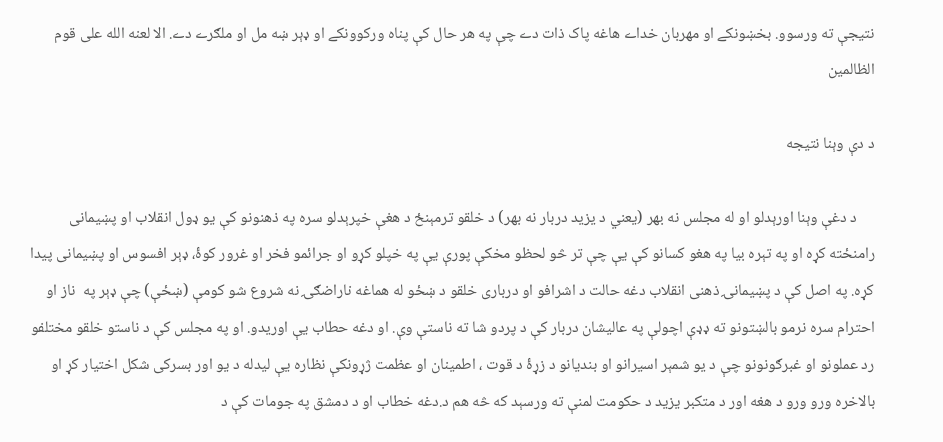نتيجې ته ورسوو. بخښونکے او مهربان خداے هاغه پاک ذات دے چې په هر حال كې پناه ورکوونکے او ډېر ښه مل او ملګرے دے. الا لعنه الله علی قوم الظالمين

د دې وېنا نتيجه

     د دغې وېنا اورېدلو او له مجلس نه بهر (يعني د يزيد دربار نه بهر) د خلقو ترمېنځ د هغې خپرېدلو سره په ذهنونو كې يو ډول انقلاب او پښيمانی رامنځته کړه او په تېره بيا په هغو کسانو كې يې چې تر څو لحظو مخكې پورې يې په خپلو کړو او جرائمو فخر او غرور کوۀ، ډېر افسوس او پښيمانی پيدا کړه. په اصل كې د پښيمانۍ ذهنی انقلاب دغه حالت د اشرافو او درباری خلقو د ښځو له هماغه ناراضګۍ نه شروع شو کومې (ښځې) چې ډېر په  ناز او احترام سره نرمو بالښتونو ته ډډې اچولې په عاليشان دربار كې د پردو شا ته ناستې وې. او دغه حطاب يې اوريدو. او په مجلس كې د ناستو خلقو مختلفو رد عملونو او غبرګونونو چې د يو شمېر اسيرانو او بنديانو د زړۀ د قوت ، اطمينان او عظمت ژړونکې نظاره يې ليدله د يو اور بسرکی شکل اختيار کړ او بالاخره ورو ورو د هغه اور د متکبر يزيد د حکومت لمنې ته ورسېد که څه هم د.دغه خطاب او د دمشق په جومات كې د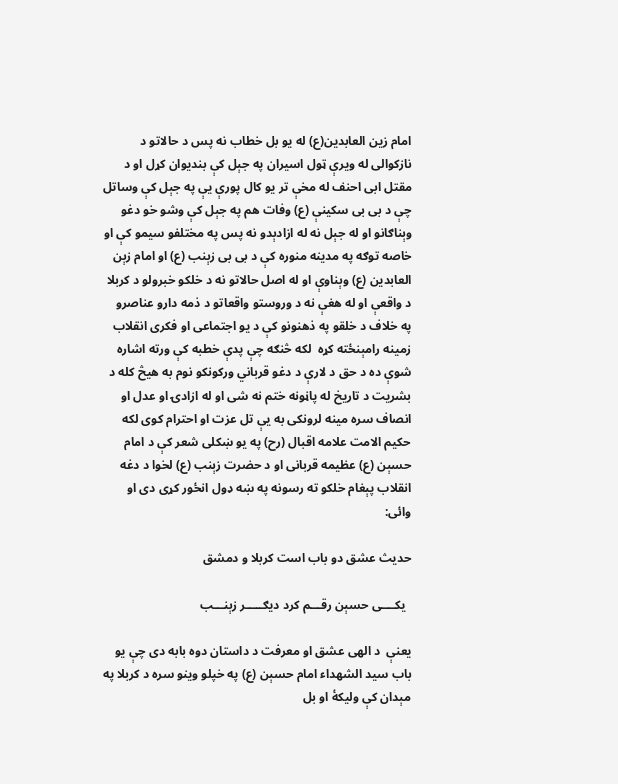امام زين العابدين(ع) له يو بل خطاب نه پس د حالاتو د نازکوالی له ويرې ټول اسيران په جېل كې بنديوان کړل او د مقتل ابی احنف له مخې تر يو کال پورې يې په جېل كې وساتل چې د بی بی سکينې (ع) وفات هم په جېل كې وشو خو دغو وېناګانو او له جېل نه له ازادېدو نه پس په مختلفو سيمو كې او خاصه توګه په مدينه منوره كې د بی بی زېنب (ع) او امام زېن العابدين (ع) وېناوې او له اصل حالاتو نه د خلکو خبرولو د کربلا د واقعې او له هغې نه د وروستو واقعاتو د ذمه دارو عناصرو په خلاف د خلقو په ذهنونو كې د يو اجتماعی او فکری انقلاب زمينه رامېنځته کړه  لکه څنګه چې پدې خطبه كې ورته اشاره شوې ده د حق د لارې د دغو قرباني ورکونکو نوم به هيڅ کله د بشريت د تاريخ له پاڼونه ختم نه شی او له ازادۍ او عدل او انصاف سره مينه لرونکی به يې تل عزت او احترام کوی لکه حکيم الامت علامه اقبال (رح) په يو ښکلی شعر كې د امام حسېن (ع) عظيمه قربانی او د حضرت زېنب (ع) لخوا د دغه انقلاب پېغام خلکو ته رسونه په ښه ډول انځور کړی دی او وائی:

حديث عشق دو باب است کربلا و دمشق

  يکــــی حسېن رقـــم کرد ديګـــــر زېنـــب

يعنې  د الهی عشق او معرفت د داستان دوه بابه دی چې يو باب سيد الشهداء امام حسېن (ع) په خپلو وينو سره د کربلا په مېدان كې وليکۀ او بل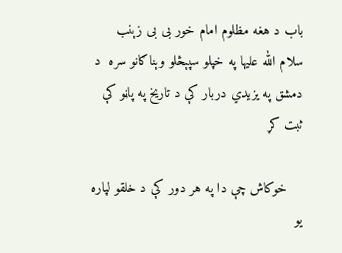باب د هغه مظلوم امام خور بی بی زېنب سلام الله عليها په خپلو سپېڅلو وېناګانو سره  د دمشق په يزيدي دربار كې د تاريخ په پاڼو كې ثبت کړ

    خوکاش چې دا په هر دور كې د خلقو لپاره يو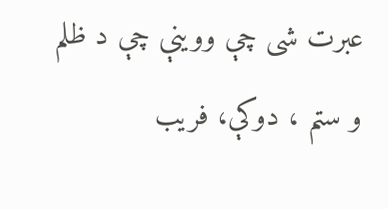عبرت شی چې ووينې چې د ظلم و ستم ، دوکې، فريب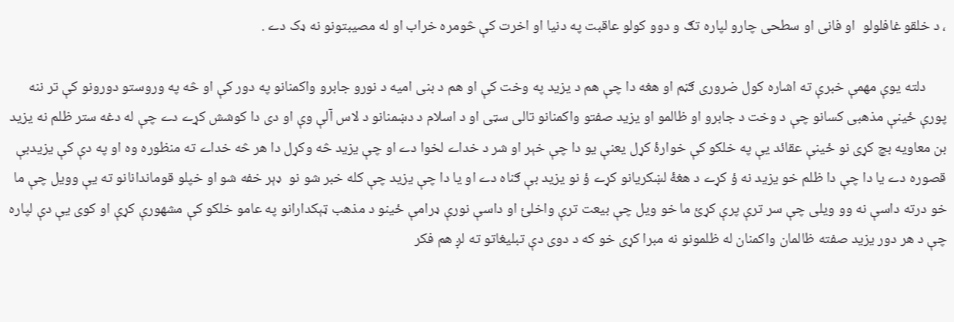، د خلقو غافلولو  او فانی او سطحی چارو لپاره تګ و دوو کولو عاقبت په دنيا او اخرت كې څومره خراب او له مصيبتونو نه ډک دے .

      دلته يوې مهمې خبرې ته اشاره کول ضروری ګڼم او هغه دا چې هم د يزيد په وخت كې او هم د بنی اميه د نورو جابرو واکمنانو په دور كې او څه په وروستو دورونو كې تر ننه پورې ځينې مذهبی کسانو چې د وخت د جابرو او ظالمو او يزيد صفتو واکمنانو تالی سټی او د اسلام د دښمنانو د لاس آلې وې او دی دا کوشش کړے دے چې له دغه ستر ظلم نه يزيد بن معاويه بچ کړی نو ځينې عقائد يې په خلکو كې خوارۀ کړل يعنې يو دا چې خېر او شر د خداے لخوا دے او چې يزيد څه وکړل دا هر څه خداے ته منظوره وه او په دې كې يزيدبې قصوره دے يا دا چې دا ظلم خو يزيد نه ؤ کړے د هغۀ لښکريانو کړے ؤ نو يزيد بې ګناه دے او يا دا چې يزيد چې کله خبر شو نو  ډېر خفه شو او خپلو قوماندانانو ته يې وويل چې ما خو درته داسې نه وو ويلی چې سر ترې پرې کړئ ما خو ويل چې بيعت ترې واخلئ او داسې نورې ډرامې ځينو د مذهب ټېکدارانو په عامو خلکو كې مشهورې کړې او کوی يې دې لپاره چې د هر دور يزيد صفته ظالمان واکمنان له ظلمونو نه مبرا کړی خو که د دوی دې تبليغاتو ته لږ هم فکر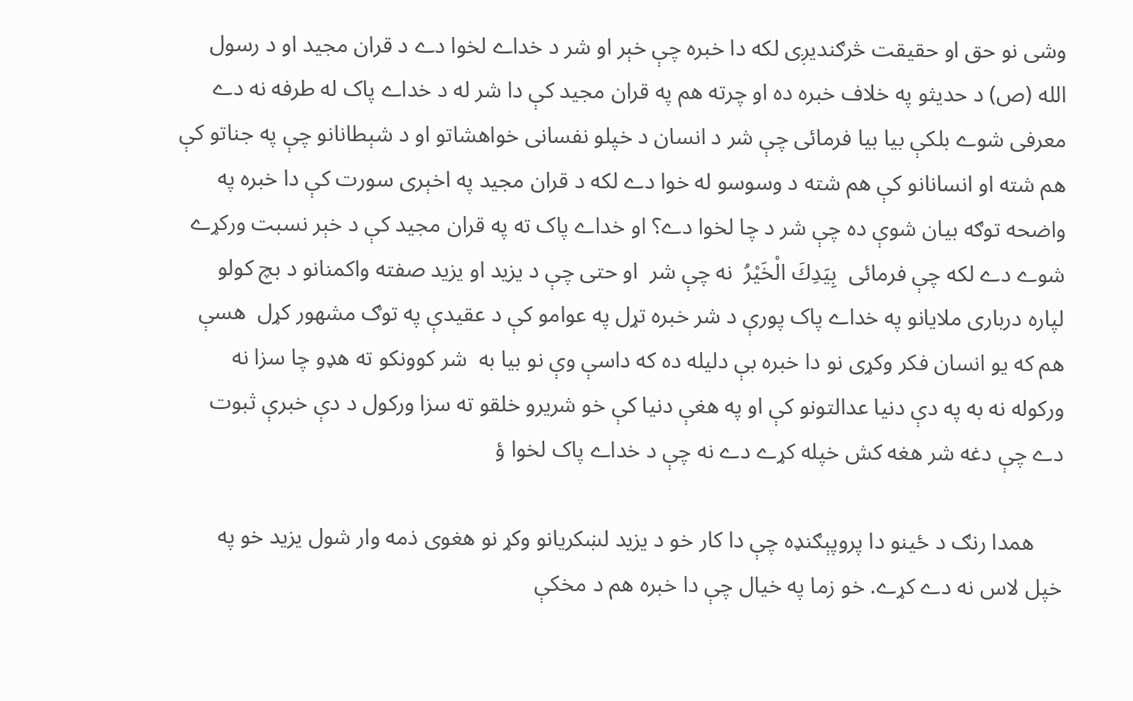وشی نو حق او حقيقت څرګنديږی لکه دا خبره چې خېر او شر د خداے لخوا دے د قران مجيد او د رسول الله (ص) د حديثو په خلاف خبره ده او چرته هم په قران مجيد كې دا شر له د خداے پاک له طرفه نه دے معرفی شوے بلکې بيا بيا فرمائی چې شر د انسان د خپلو نفسانی خواهشاتو او د شېطانانو چې په جناتو كې هم شته او انسانانو كې هم شته د وسوسو له خوا دے لکه د قران مجيد په اخېری سورت كې دا خبره په واضحه توګه بيان شوې ده چې شر د چا لخوا دے؟ او خداے پاک ته په قران مجيد كې د خېر نسبت ورکړے شوے دے لکه چې فرمائی  بِيَدِكَ الْخَيْرُ  نه چې شر  او حتی چې د يزيد او يزيد صفته واکمنانو د بچ کولو لپاره درباری ملايانو په خداے پاک پورې د شر خبره تړل په عوامو كې د عقيدې په توګ مشهور کړل  هسې هم که يو انسان فکر وکړی نو دا خبره بې دليله ده که داسې وې نو بيا به  شر کوونکو ته هډو چا سزا نه ورکوله نه به په دې دنيا عدالتونو كې او په هغې دنيا كې خو شريرو خلقو ته سزا ورکول د دې خبرې ثبوت دے چې دغه شر هغه کش خپله کړے دے نه چې د خداے پاک لخوا ؤ

     همدا رنګ د ځينو دا پروپېګنډه چې دا کار خو د يزيد لښکريانو وکړ نو هغوی ذمه وار شول يزيد خو په خپل لاس نه دے کړے. خو زما په خيال چې دا خبره هم د مخكې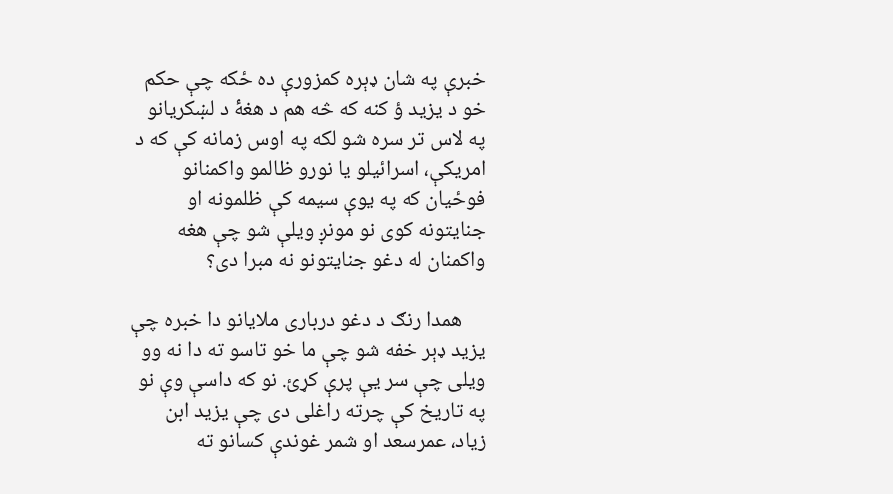خبرې په شان ډېره کمزورې ده ځکه چې حکم خو د يزيد ؤ کنه که څه هم د هغۀ د لښکريانو په لاس تر سره شو لکه په اوس زمانه كې که د امريکې، اسرائيلو يا نورو ظالمو واکمنانو فوځيان که په يوې سيمه كې ظلمونه او جنايتونه کوی نو مونږ ويلې شو چې هغه واکمنان له دغو جنايتونو نه مبرا دی؟

     همدا رنګ د دغو درباری ملايانو دا خبره چې يزيد ډېر خفه شو چې ما خو تاسو ته دا نه وو ويلی چې سر يې پرې کړئ. نو که داسې وې نو په تاريخ كې چرته راغلی دی چې يزيد ابن زياد، عمرسعد او شمر غوندې کسانو ته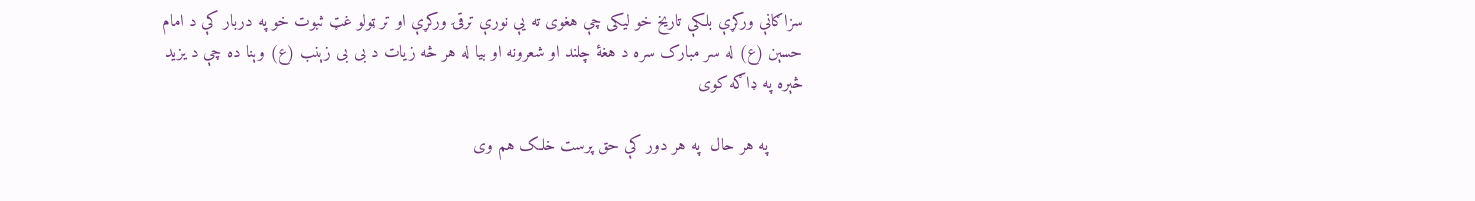سزاګانې ورکړې بلکې تاريخ خو ليکی چې هغوی ته يې نورې ترقۍ ورکړې او تر ټولو غټ ثبوت خو په دربار كې د امام حسېن (ع) له سر مبارک سره د هغۀ چلند او شعرونه او بيا له هر څه زيات د بی بی زېنب (ع) وېنا ده چې د يزيد څېره په ډاګه کوی

       په هر حال  په هر دور كې حق پرست خلک هم وی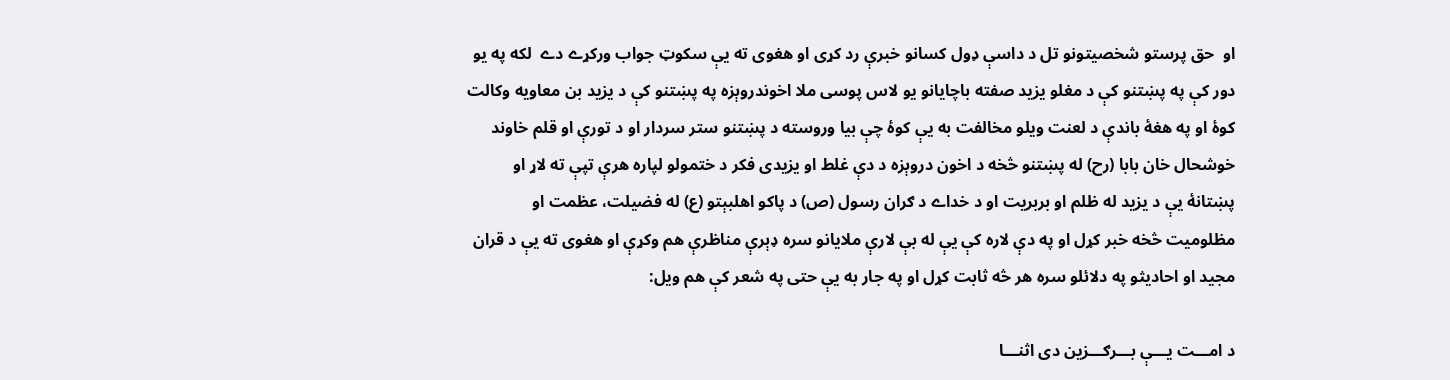او  حق پرستو شخصيتونو تل د داسې ډول کسانو خبرې رد کړی او هغوی ته يې سکوټ جواب ورکړے دے  لکه په يو دور كې په پښتنو كې د مغلو يزيد صفته باچايانو يو لاس پوسی ملا اخوندروېزه په پښتنو كې د يزيد بن معاويه وکالت کوۀ او په هغۀ باندې د لعنت ويلو مخالفت به يې کوۀ چې بيا وروسته د پښتنو ستر سردار او د تورې او قلم خاوند خوشحال خان بابا (رح) له پښتنو څخه د اخون دروېزه د دې غلط او يزيدی فکر د ختمولو لپاره هرې تپې ته لاړ او پښتانۀ يې د يزيد له ظلم او بربريت او د خداے د ګران رسول (ص) د پاکو اهلبېتو (ع) له فضيلت، عظمت او مظلوميت څخه خبر کړل او په دې لاره كې يې له بې لارې ملايانو سره ډېرې مناظرې هم وکړې او هغوی ته يې د قران مجيد او احاديثو په دلائلو سره هر څه ثابت کړل او په جار به يې حتی په شعر كې هم ويل:

د امـــت يـــې بـــرګـــزين دی اثنـــا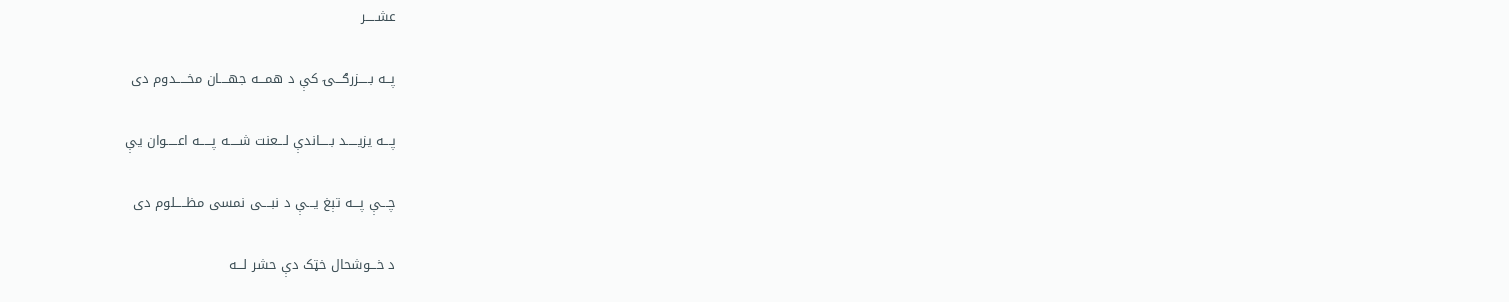عشـــــر

پــه بـــــزرګـــۍ كې د همـــه جهــــان مخـــــدوم دی

پـــه يزيـــــد بـــــاندې لـــعنت شـــــه پـــــه اعـــــوان يې

چـــې پـــه تېغ يـــې د نبــــی نمسی مظـــــلوم دی

د خـــوشحال خټک دې حشر لـــه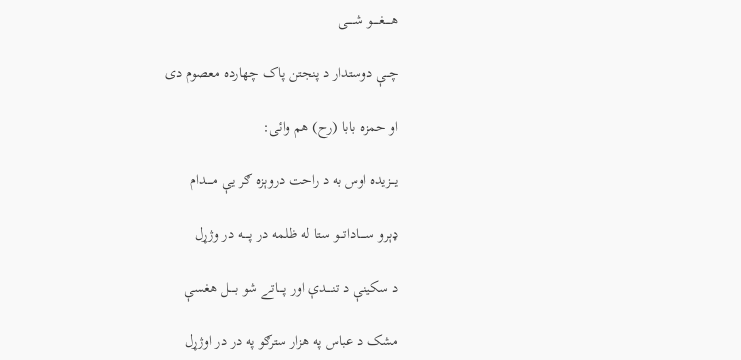هـــــغـــــو شـــــی

چـــې دوستدار د پنجتن پاک چهارده معصوم دی

او حمزه بابا (رح) هم وائی:

يـــزيده اوس به د راحت دروېزه ګر يې مـــــدام

ډېرو ســـــاداتـــو ستا له ظلمه در پـــــه در وژړل

د سکينې د تنــــدې اور پــــاتے شو بـــــل هغسې

مشک د عباس په هزار سترګو په در در اوژړل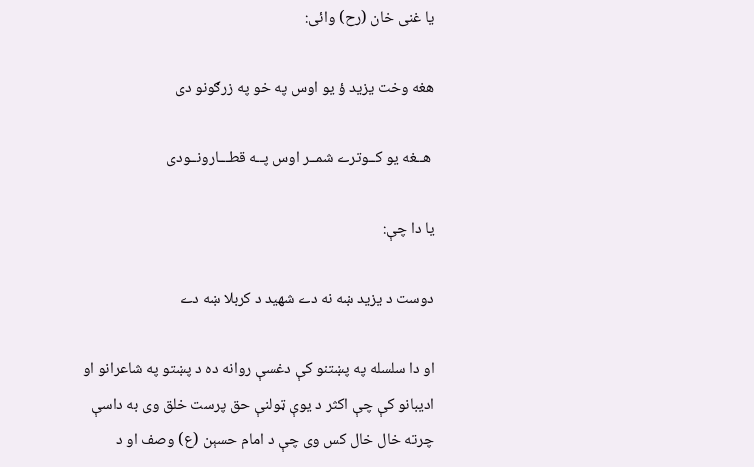يا غنی خان (رح) وائی:

هغه وخت يزيد ؤ يو اوس په خو په زرګونو دی

 هــغه يو کــوترے شمــر اوس پــه قطـــارونــودی

يا دا چې:

دوست د يزيد ښه نه دے شهيد د کربلا ښه دے

او دا سلسله په پښتنو كې دغسې روانه ده د پښتو په شاعرانو او اديبانو كې چې اکثر د يوې ټولنې حق پرست خلق وی به داسې چرته خال خال کس وی چې د امام حسېن (ع) وصف او د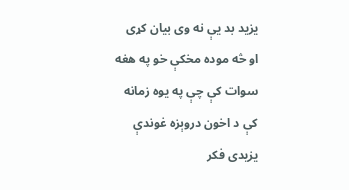يزيد بد يې نه وی بيان کړی او څه موده مخكې خو په هغه سوات كې چې په يوه زمانه كې د اخون دروېزه غوندې يزيدی فکر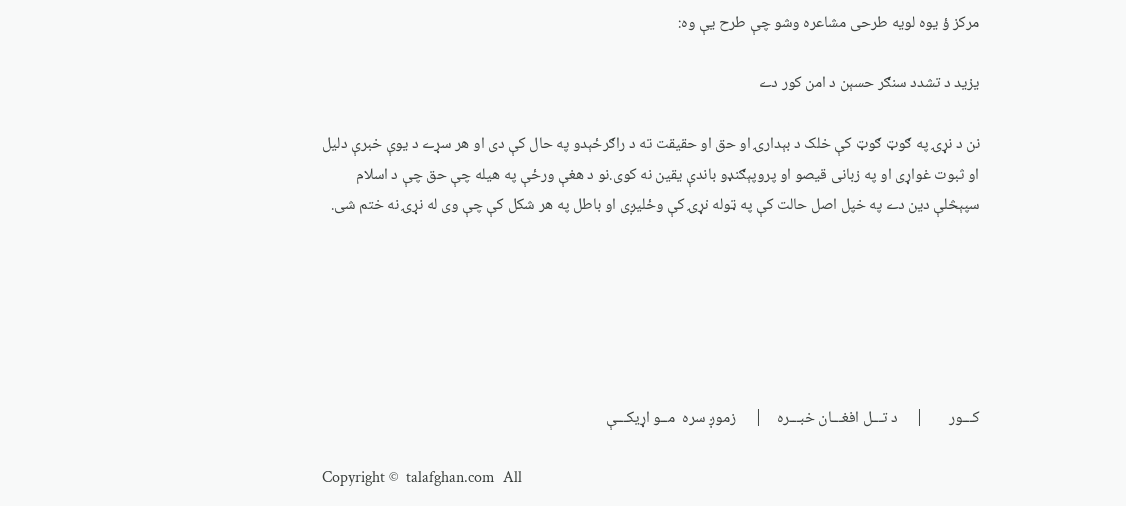مرکز ؤ يوه لويه طرحی مشاعره وشو چې طرح يې وه:

يزيد د تشدد سنګر حسېن د امن کور دے

نن د نړۍ په ګوټ ګوټ كې خلک د بېدارۍ او حق او حقيقت ته د راګرځېدو په حال كې دی او هر سړے د يوې خبرې دليل او ثبوت غواړی او په زبانی قيصو او پروپېګنډو باندې يقين نه کوی.نو د هغې ورځې په هيله چې حق چې د اسلام سپېڅلې دين دے په خپل اصل حالت كې په ټوله نړۍ كې وځليږی او باطل په هر شکل كې چې وی له نړۍ نه ختم شی.






كـــور       |     د تـــل افغـــان خبـــره    |     زموږ سره  مــو اړيكـــې

Copyright ©  talafghan.com  All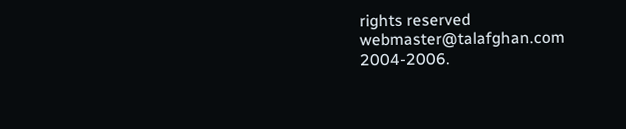rights reserved  webmaster@talafghan.com  2004-2006.